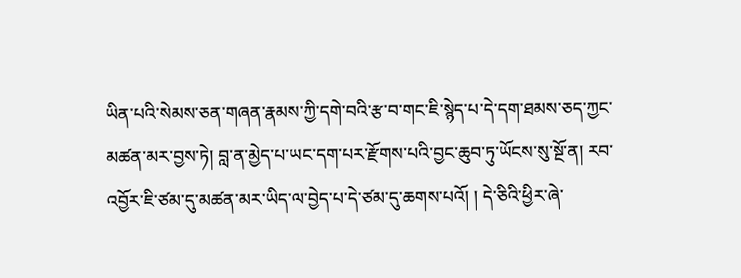ཡིན་པའི་སེམས་ཅན་གཞན་རྣམས་ཀྱི་དགེ་བའི་རྩ་བ་གང་ཇི་སྙེད་པ་དེ་དག་ཐམས་ཅད་ཀྱང་མཚན་མར་བྱས་ཏེ། བླ་ན་མྱེད་པ་ཡང་དག་པར་རྫོགས་པའི་བྱང་ཆུབ་ཏུ་ཡོངས་སུ་སྔོ་ན། རབ་འབྱོར་ཇི་ཙམ་དུ་མཚན་མར་ཡིད་ལ་བྱེད་པ་དེ་ཙམ་དུ་ཆགས་པའོ། ། དེ་ཅིའི་ཕྱིར་ཞེ་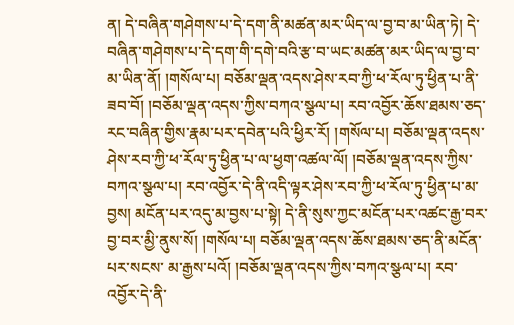ན། དེ་བཞིན་གཤེགས་པ་དེ་དག་ནི་མཚན་མར་ཡིད་ལ་བྱ་བ་མ་ཡིན་ཏེ། དེ་བཞིན་གཤེགས་པ་དེ་དག་གི་དགེ་བའི་རྩ་བ་ཡང་མཚན་མར་ཡིད་ལ་བྱ་བ་མ་ཡིན་ནོ། །གསོལ་པ། བཅོམ་ལྡན་འདས་ཤེས་རབ་ཀྱི་ཕ་རོལ་ཏུ་ཕྱིན་པ་ནི་ ཟབ་བོ། །བཅོམ་ལྡན་འདས་ཀྱིས་བཀའ་སྩལ་པ། རབ་འབྱོར་ཆོས་ཐམས་ཅད་རང་བཞིན་གྱིས་རྣམ་པར་དབེན་པའི་ཕྱིར་རོ། །གསོལ་པ། བཅོམ་ལྡན་འདས་ཤེས་རབ་ཀྱི་ཕ་རོལ་ཏུ་ཕྱིན་པ་ལ་ཕྱག་འཚལ་ལོ། །བཅོམ་ལྡན་འདས་ཀྱིས་ བཀའ་སྩལ་པ། རབ་འབྱོར་དེ་ནི་འདི་ལྟར་ཤེས་རབ་ཀྱི་ཕ་རོལ་ཏུ་ཕྱིན་པ་མ་བྱས། མངོན་པར་འདུ་མ་བྱས་པ་སྟེ། དེ་ནི་སུས་ཀྱང་མངོན་པར་འཚང་རྒྱ་བར་བྱ་བར་མྱི་ནུས་སོ། །གསོལ་པ། བཅོམ་ལྡན་འདས་ཆོས་ཐམས་ཅད་ནི་མངོན་པར་སངས་ མ་རྒྱས་པའོ། །བཅོམ་ལྡན་འདས་ཀྱིས་བཀའ་སྩལ་པ། རབ་འབྱོར་དེ་ནི་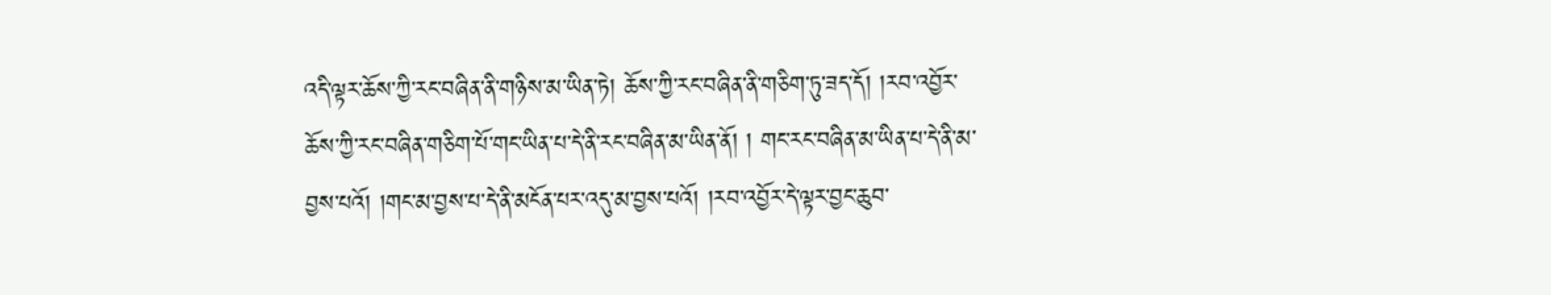འདི་ལྟར་ཆོས་ཀྱི་རང་བཞིན་ནི་གཉིས་མ་ཡིན་ཏེ། ཆོས་ཀྱི་རང་བཞིན་ནི་གཅིག་ཏུ་ཟད་དོ། །རབ་འབྱོར་ཆོས་ཀྱི་རང་བཞིན་གཅིག་པོ་གང་ཡིན་པ་དེ་ནི་རང་བཞིན་མ་ཡིན་ནོ། ། གང་རང་བཞིན་མ་ཡིན་པ་དེ་ནི་མ་བྱས་པའོ། །གང་མ་བྱས་པ་དེ་ནི་མངོན་པར་འདུ་མ་བྱས་པའོ། །རབ་འབྱོར་དེ་ལྟར་བྱང་ཆུབ་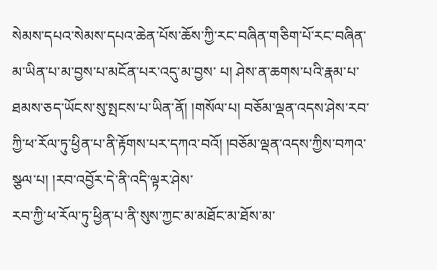སེམས་དཔའ་སེམས་དཔའ་ཆེན་པོས་ཆོས་ཀྱི་རང་བཞིན་གཅིག་པོ་རང་བཞིན་མ་ཡིན་པ་མ་བྱས་པ་མངོན་པར་འདུ་མ་བྱས་ པ། ཤེས་ན་ཆགས་པའི་རྣམ་པ་ཐམས་ཅད་ཡོངས་སུ་སྤངས་པ་ཡིན་ནོ། །གསོལ་པ། བཅོམ་ལྡན་འདས་ཤེས་རབ་ཀྱི་ཕ་རོལ་ཏུ་ཕྱིན་པ་ནི་རྟོགས་པར་དཀའ་བའོ། །བཅོམ་ལྡན་འདས་ཀྱིས་བཀའ་སྩལ་པ། །རབ་འབྱོར་དེ་ནི་འདི་ལྟར་ཤེས་
རབ་ཀྱི་ཕ་རོལ་ཏུ་ཕྱིན་པ་ནི་སུས་ཀྱང་མ་མཐོང་མ་ཐོས་མ་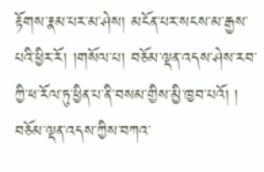རྟོགས་རྣམ་པར་མ་ཤེས། མངོན་པར་སངས་མ་རྒྱས་པའི་ཕྱིར་རོ། །གསོལ་པ། བཅོམ་ལྡན་འདས་ཤེས་རབ་ཀྱི་ཕ་རོལ་ཏུ་ཕྱིན་པ་ནི་བསམ་གྱིས་མྱི་ཁྱབ་པའོ། ། བཅོམ་ལྡན་འདས་ཀྱིས་བཀའ་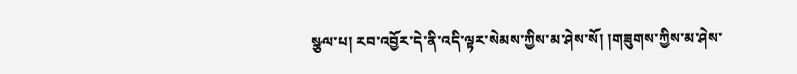སྩལ་པ། རབ་འབྱོར་དེ་ནི་འདི་ལྟར་སེམས་ཀྱིས་མ་ཤེས་སོ། །གཟུགས་ཀྱིས་མ་ཤེས་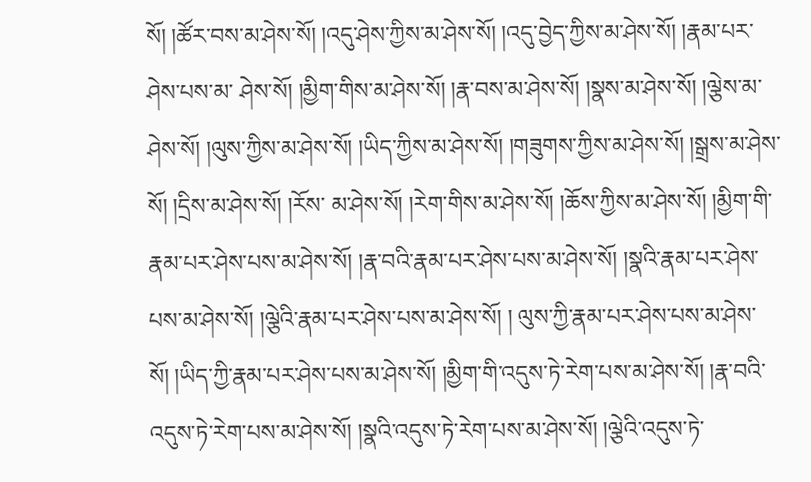སོ། །ཚོར་བས་མ་ཤེས་སོ། །འདུ་ཤེས་ཀྱིས་མ་ཤེས་སོ། །འདུ་བྱེད་ཀྱིས་མ་ཤེས་སོ། །རྣམ་པར་ཤེས་པས་མ་ ཤེས་སོ། །མྱིག་གིས་མ་ཤེས་སོ། །རྣ་བས་མ་ཤེས་སོ། །སྣས་མ་ཤེས་སོ། །ལྕེས་མ་ཤེས་སོ། །ལུས་ཀྱིས་མ་ཤེས་སོ། །ཡིད་ཀྱིས་མ་ཤེས་སོ། །གཟུགས་ཀྱིས་མ་ཤེས་སོ། །སྒྲས་མ་ཤེས་སོ། །དྲིས་མ་ཤེས་སོ། །རོས་ མ་ཤེས་སོ། །རེག་གིས་མ་ཤེས་སོ། །ཆོས་ཀྱིས་མ་ཤེས་སོ། །མྱིག་གི་རྣམ་པར་ཤེས་པས་མ་ཤེས་སོ། །རྣ་བའི་རྣམ་པར་ཤེས་པས་མ་ཤེས་སོ། །སྣའི་རྣམ་པར་ཤེས་པས་མ་ཤེས་སོ། །ལྕེའི་རྣམ་པར་ཤེས་པས་མ་ཤེས་སོ། ། ལུས་ཀྱི་རྣམ་པར་ཤེས་པས་མ་ཤེས་སོ། །ཡིད་ཀྱི་རྣམ་པར་ཤེས་པས་མ་ཤེས་སོ། །མྱིག་གི་འདུས་ཏེ་རེག་པས་མ་ཤེས་སོ། །རྣ་བའི་འདུས་ཏེ་རེག་པས་མ་ཤེས་སོ། །སྣའི་འདུས་ཏེ་རེག་པས་མ་ཤེས་སོ། །ལྕེའི་འདུས་ཏེ་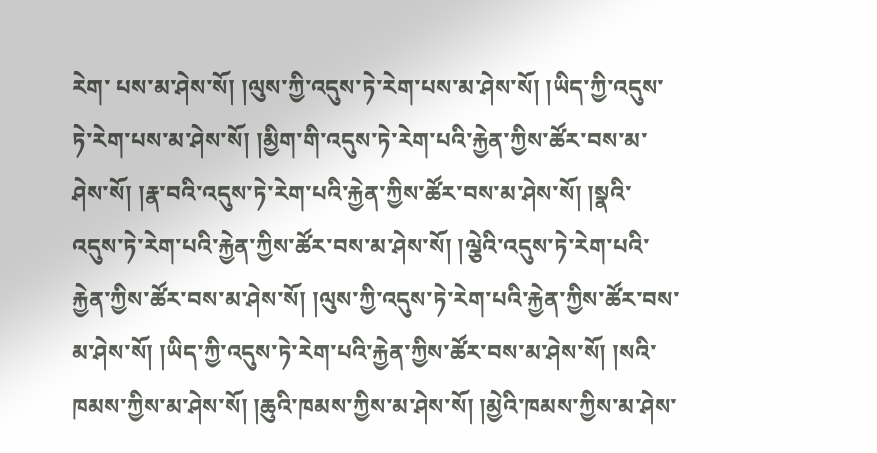རེག་ པས་མ་ཤེས་སོ། །ལུས་ཀྱི་འདུས་ཏེ་རེག་པས་མ་ཤེས་སོ། །ཡིད་ཀྱི་འདུས་ཏེ་རེག་པས་མ་ཤེས་སོ། །མྱིག་གི་འདུས་ཏེ་རེག་པའི་རྐྱེན་ཀྱིས་ཚོར་བས་མ་ཤེས་སོ། །རྣ་བའི་འདུས་ཏེ་རེག་པའི་རྐྱེན་ཀྱིས་ཚོར་བས་མ་ཤེས་སོ། །སྣའི་ འདུས་ཏེ་རེག་པའི་རྐྱེན་ཀྱིས་ཚོར་བས་མ་ཤེས་སོ། །ལྕེའི་འདུས་ཏེ་རེག་པའི་རྐྱེན་ཀྱིས་ཚོར་བས་མ་ཤེས་སོ། །ལུས་ཀྱི་འདུས་ཏེ་རེག་པའི་རྐྱེན་ཀྱིས་ཚོར་བས་མ་ཤེས་སོ། །ཡིད་ཀྱི་འདུས་ཏེ་རེག་པའི་རྐྱེན་ཀྱིས་ཚོར་བས་མ་ཤེས་སོ། །སའི་
ཁམས་ཀྱིས་མ་ཤེས་སོ། །ཆུའི་ཁམས་ཀྱིས་མ་ཤེས་སོ། །མྱེའི་ཁམས་ཀྱིས་མ་ཤེས་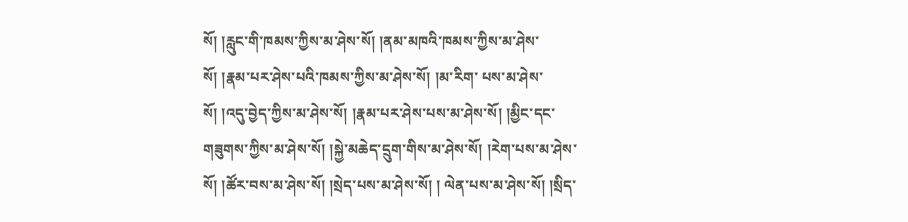སོ། །རླུང་གི་ཁམས་ཀྱིས་མ་ཤེས་སོ། །ནམ་མཁའི་ཁམས་ཀྱིས་མ་ཤེས་སོ། །རྣམ་པར་ཤེས་པའི་ཁམས་ཀྱིས་མ་ཤེས་སོ། །མ་རིག་ པས་མ་ཤེས་སོ། །འདུ་བྱེད་ཀྱིས་མ་ཤེས་སོ། །རྣམ་པར་ཤེས་པས་མ་ཤེས་སོ། །མྱིང་དང་གཟུགས་ཀྱིས་མ་ཤེས་སོ། །སྐྱེ་མཆེད་དྲུག་གིས་མ་ཤེས་སོ། །རེག་པས་མ་ཤེས་སོ། །ཚོར་བས་མ་ཤེས་སོ། །སྲེད་པས་མ་ཤེས་སོ། ། ལེན་པས་མ་ཤེས་སོ། །སྲིད་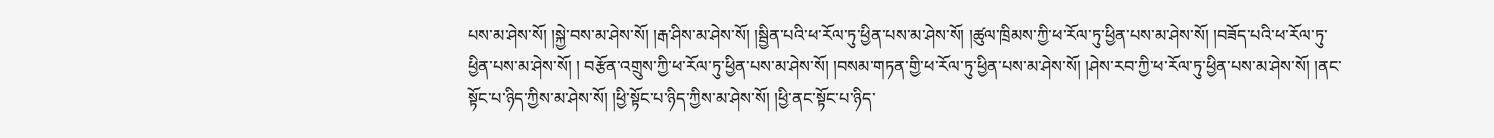པས་མ་ཤེས་སོ། །སྐྱེ་བས་མ་ཤེས་སོ། །རྒ་ཤིས་མ་ཤེས་སོ། །སྦྱིན་པའི་ཕ་རོལ་ཏུ་ཕྱིན་པས་མ་ཤེས་སོ། །ཚུལ་ཁྲིམས་ཀྱི་ཕ་རོལ་ཏུ་ཕྱིན་པས་མ་ཤེས་སོ། །བཟོད་པའི་ཕ་རོལ་ཏུ་ཕྱིན་པས་མ་ཤེས་སོ། ། བརྩོན་འགྲུས་ཀྱི་ཕ་རོལ་ཏུ་ཕྱིན་པས་མ་ཤེས་སོ། །བསམ་གཏན་གྱི་ཕ་རོལ་ཏུ་ཕྱིན་པས་མ་ཤེས་སོ། །ཤེས་རབ་ཀྱི་ཕ་རོལ་ཏུ་ཕྱིན་པས་མ་ཤེས་སོ། །ནང་སྟོང་པ་ཉིད་ཀྱིས་མ་ཤེས་སོ། །ཕྱི་སྟོང་པ་ཉིད་ཀྱིས་མ་ཤེས་སོ། །ཕྱི་ནང་སྟོང་པ་ཉིད་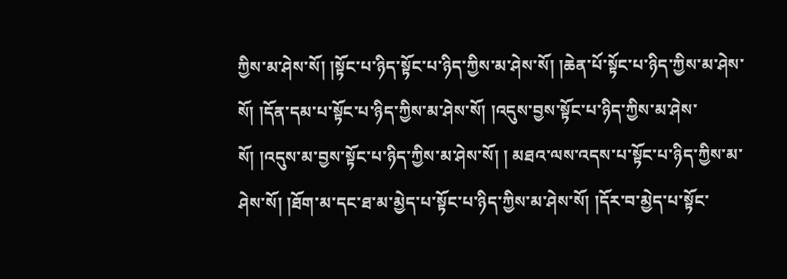ཀྱིས་མ་ཤེས་སོ། །སྟོང་པ་ཉིད་སྟོང་པ་ཉིད་ཀྱིས་མ་ཤེས་སོ། །ཆེན་པོ་སྟོང་པ་ཉིད་ཀྱིས་མ་ཤེས་སོ། །དོན་དམ་པ་སྟོང་པ་ཉིད་ཀྱིས་མ་ཤེས་སོ། །འདུས་བྱས་སྟོང་པ་ཉིད་ཀྱིས་མ་ཤེས་སོ། །འདུས་མ་བྱས་སྟོང་པ་ཉིད་ཀྱིས་མ་ཤེས་སོ། ། མཐའ་ལས་འདས་པ་སྟོང་པ་ཉིད་ཀྱིས་མ་ཤེས་སོ། །ཐོག་མ་དང་ཐ་མ་མྱེད་པ་སྟོང་པ་ཉིད་ཀྱིས་མ་ཤེས་སོ། །དོར་བ་མྱེད་པ་སྟོང་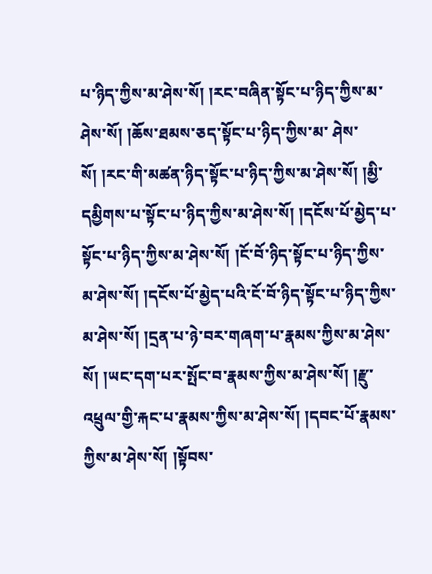པ་ཉིད་ཀྱིས་མ་ཤེས་སོ། །རང་བཞིན་སྟོང་པ་ཉིད་ཀྱིས་མ་ཤེས་སོ། །ཆོས་ཐམས་ཅད་སྟོང་པ་ཉིད་ཀྱིས་མ་ ཤེས་སོ། །རང་གི་མཚན་ཉིད་སྟོང་པ་ཉིད་ཀྱིས་མ་ཤེས་སོ། །མྱི་དམྱིགས་པ་སྟོང་པ་ཉིད་ཀྱིས་མ་ཤེས་སོ། །དངོས་པོ་མྱེད་པ་སྟོང་པ་ཉིད་ཀྱིས་མ་ཤེས་སོ། །ངོ་བོ་ཉིད་སྟོང་པ་ཉིད་ཀྱིས་མ་ཤེས་སོ། །དངོས་པོ་མྱེད་པའི་ངོ་བོ་ཉིད་སྟོང་པ་ཉིད་ཀྱིས་
མ་ཤེས་སོ། །དྲན་པ་ཉེ་བར་གཞག་པ་རྣམས་ཀྱིས་མ་ཤེས་སོ། །ཡང་དག་པར་སྤོང་བ་རྣམས་ཀྱིས་མ་ཤེས་སོ། །རྫུ་འཕྲུལ་གྱི་རྐང་པ་རྣམས་ཀྱིས་མ་ཤེས་སོ། །དབང་པོ་རྣམས་ཀྱིས་མ་ཤེས་སོ། །སྟོབས་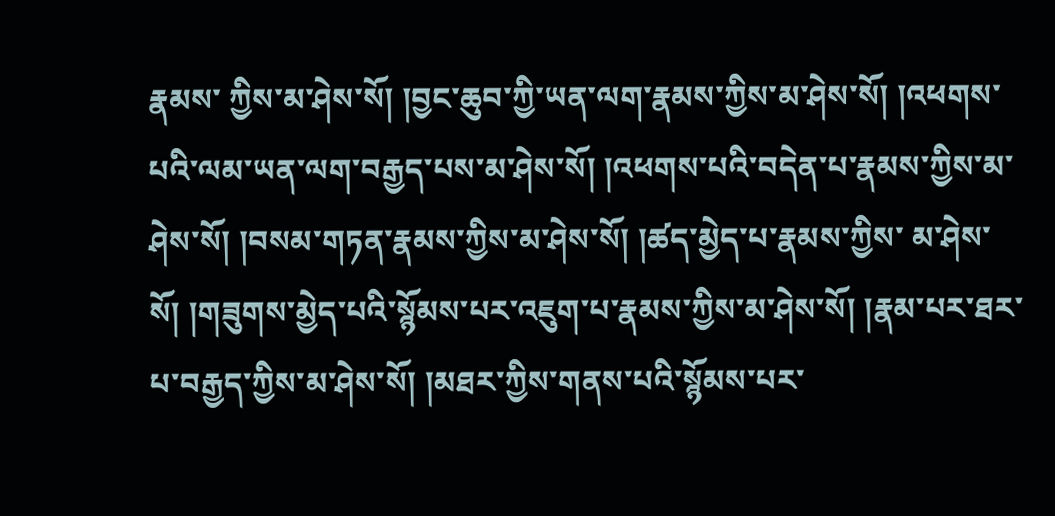རྣམས་ ཀྱིས་མ་ཤེས་སོ། །བྱང་ཆུབ་ཀྱི་ཡན་ལག་རྣམས་ཀྱིས་མ་ཤེས་སོ། །འཕགས་པའི་ལམ་ཡན་ལག་བརྒྱད་པས་མ་ཤེས་སོ། །འཕགས་པའི་བདེན་པ་རྣམས་ཀྱིས་མ་ཤེས་སོ། །བསམ་གཏན་རྣམས་ཀྱིས་མ་ཤེས་སོ། །ཚད་མྱེད་པ་རྣམས་ཀྱིས་ མ་ཤེས་སོ། །གཟུགས་མྱེད་པའི་སྙོམས་པར་འཇུག་པ་རྣམས་ཀྱིས་མ་ཤེས་སོ། །རྣམ་པར་ཐར་པ་བརྒྱད་ཀྱིས་མ་ཤེས་སོ། །མཐར་ཀྱིས་གནས་པའི་སྙོམས་པར་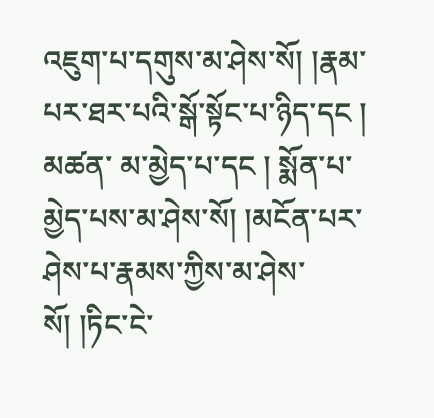འཇུག་པ་དགུས་མ་ཤེས་སོ། །རྣམ་པར་ཐར་པའི་སྒོ་སྟོང་པ་ཉིད་དང ། མཚན་ མ་མྱེད་པ་དང ། སྨོན་པ་མྱེད་པས་མ་ཤེས་སོ། །མངོན་པར་ཤེས་པ་རྣམས་ཀྱིས་མ་ཤེས་སོ། །ཏིང་ངེ་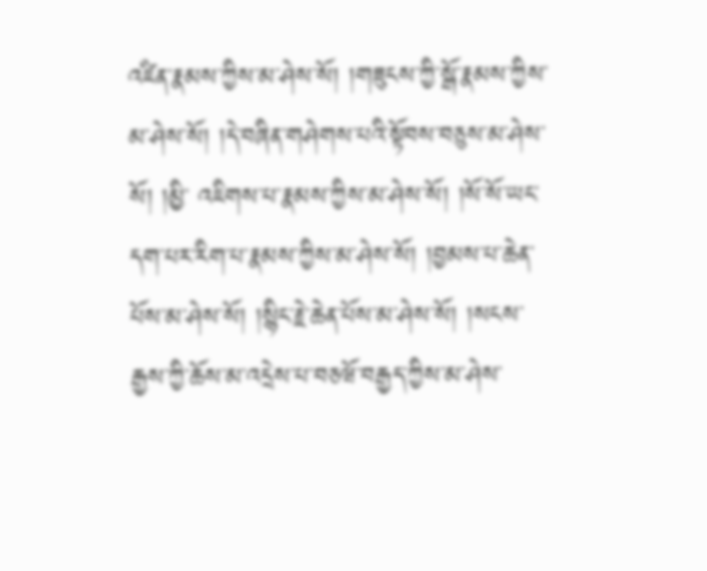འཛིན་རྣམས་ཀྱིས་མ་ཤེས་སོ། །གཟུངས་ཀྱི་སྒོ་རྣམས་ཀྱིས་མ་ཤེས་སོ། །དེ་བཞིན་གཤེགས་པའི་སྟོབས་བཅུས་མ་ཤེས་སོ། །མྱི་ འཇིགས་པ་རྣམས་ཀྱིས་མ་ཤེས་སོ། །སོ་སོ་ཡང་དག་པར་རིག་པ་རྣམས་ཀྱིས་མ་ཤེས་སོ། །བྱམས་པ་ཆེན་པོས་མ་ཤེས་སོ། །སྙིང་རྗེ་ཆེན་པོས་མ་ཤེས་སོ། །སངས་རྒྱས་ཀྱི་ཆོས་མ་འདྲེས་པ་བཅཝོ་བརྒྱད་ཀྱིས་མ་ཤེས་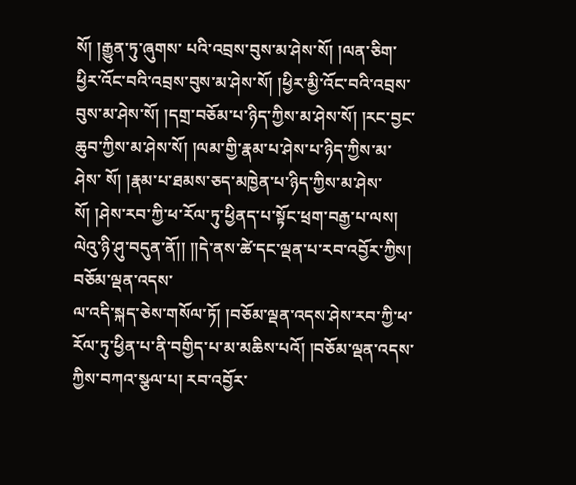སོ། །རྒྱུན་ཏུ་ཞུགས་ པའི་འབྲས་བུས་མ་ཤེས་སོ། །ལན་ཅིག་ཕྱིར་འོང་བའི་འབྲས་བུས་མ་ཤེས་སོ། །ཕྱིར་མྱི་འོང་བའི་འབྲས་བུས་མ་ཤེས་སོ། །དགྲ་བཅོམ་པ་ཉིད་ཀྱིས་མ་ཤེས་སོ། །རང་བྱང་ཆུབ་ཀྱིས་མ་ཤེས་སོ། །ལམ་གྱི་རྣམ་པ་ཤེས་པ་ཉིད་ཀྱིས་མ་ཤེས་ སོ། །རྣམ་པ་ཐམས་ཅད་མཁྱེན་པ་ཉིད་ཀྱིས་མ་ཤེས་སོ། །ཤེས་རབ་ཀྱི་ཕ་རོལ་ཏུ་ཕྱིནད་པ་སྟོང་ཕྲག་བརྒྱ་པ་ལས། ལེའུ་ཉི་ཤུ་བདུན་ནོ།། །།དེ་ནས་ཚེ་དང་ལྡན་པ་རབ་འབྱོར་ཀྱིས། བཅོམ་ལྡན་འདས་
ལ་འདི་སྐད་ཅེས་གསོལ་ཏོ། །བཅོམ་ལྡན་འདས་ཤེས་རབ་ཀྱི་ཕ་རོལ་ཏུ་ཕྱིན་པ་ནི་བགྱིད་པ་མ་མཆིས་པའོ། །བཅོམ་ལྡན་འདས་ཀྱིས་བཀའ་སྩལ་པ། རབ་འབྱོར་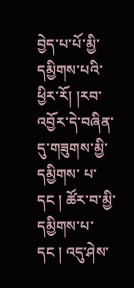བྱེད་པ་པོ་མྱི་དམྱིགས་པའི་ཕྱིར་རོ། །རབ་འབྱོར་དེ་བཞིན་དུ་གཟུགས་མྱི་དམྱིགས་ པ་དང ། ཚོར་བ་མྱི་དམྱིགས་པ་དང ། འདུ་ཤེས་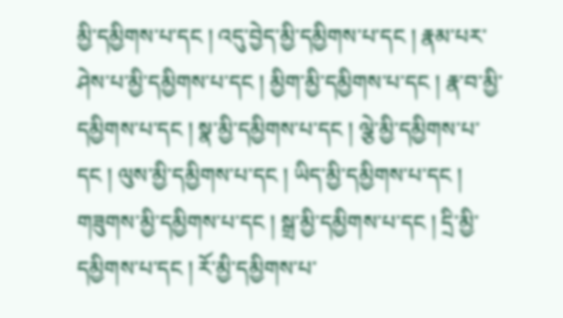མྱི་དམྱིགས་པ་དང ། འདུ་བྱེད་མྱི་དམྱིགས་པ་དང ། རྣམ་པར་ཤེས་པ་མྱི་དམྱིགས་པ་དང ། མྱིག་མྱི་དམྱིགས་པ་དང ། རྣ་བ་མྱི་དམྱིགས་པ་དང ། སྣ་མྱི་དམྱིགས་པ་དང ། ལྕེ་མྱི་དམྱིགས་པ་དང ། ལུས་མྱི་དམྱིགས་པ་དང ། ཡིད་མྱི་དམྱིགས་པ་དང ། གཟུགས་མྱི་དམྱིགས་པ་དང ། སྒྲ་མྱི་དམྱིགས་པ་དང ། དྲི་མྱི་དམྱིགས་པ་དང ། རོ་མྱི་དམྱིགས་པ་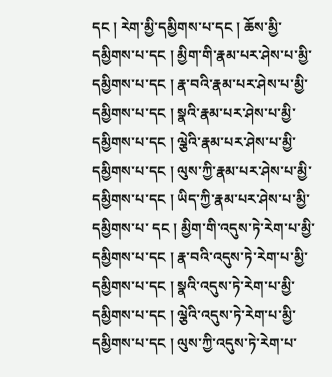དང ། རེག་མྱི་དམྱིགས་པ་དང ། ཆོས་མྱི་དམྱིགས་པ་དང ། མྱིག་གི་རྣམ་པར་ཤེས་པ་མྱི་ དམྱིགས་པ་དང ། རྣ་བའི་རྣམ་པར་ཤེས་པ་མྱི་དམྱིགས་པ་དང ། སྣའི་རྣམ་པར་ཤེས་པ་མྱི་དམྱིགས་པ་དང ། ལྕེའི་རྣམ་པར་ཤེས་པ་མྱི་དམྱིགས་པ་དང ། ལུས་ཀྱི་རྣམ་པར་ཤེས་པ་མྱི་དམྱིགས་པ་དང ། ཡིད་ཀྱི་རྣམ་པར་ཤེས་པ་མྱི་དམྱིགས་པ་ དང ། མྱིག་གི་འདུས་ཏེ་རེག་པ་མྱི་དམྱིགས་པ་དང ། རྣ་བའི་འདུས་ཏེ་རེག་པ་མྱི་དམྱིགས་པ་དང ། སྣའི་འདུས་ཏེ་རེག་པ་མྱི་དམྱིགས་པ་དང ། ལྕེའི་འདུས་ཏེ་རེག་པ་མྱི་དམྱིགས་པ་དང ། ལུས་ཀྱི་འདུས་ཏེ་རེག་པ་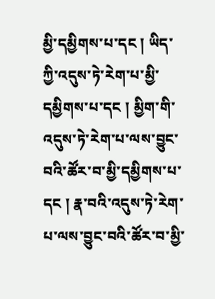མྱི་དམྱིགས་པ་དང ། ཡིད་ ཀྱི་འདུས་ཏེ་རེག་པ་མྱི་དམྱིགས་པ་དང ། མྱིག་གི་འདུས་ཏེ་རེག་པ་ལས་བྱུང་བའི་ཚོར་བ་མྱི་དམྱིགས་པ་དང ། རྣ་བའི་འདུས་ཏེ་རེག་པ་ལས་བྱུང་བའི་ཚོར་བ་མྱི་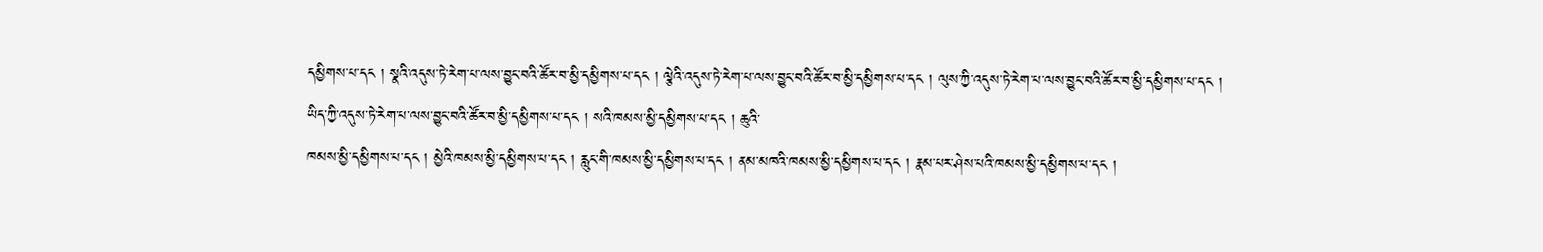དམྱིགས་པ་དང ། སྣའི་འདུས་ཏེ་རེག་པ་ལས་བྱུང་བའི་ཚོར་བ་མྱི་དམྱིགས་པ་དང ། ལྕེའི་འདུས་ཏེ་རེག་པ་ལས་བྱུང་བའི་ཚོར་བ་མྱི་དམྱིགས་པ་དང ། ལུས་ཀྱི་འདུས་ཏེ་རེག་པ་ལས་བྱུང་བའི་ཚོར་བ་མྱི་དམྱིགས་པ་དང ། ཡིད་ཀྱི་འདུས་ཏེ་རེག་པ་ལས་བྱུང་བའི་ཚོར་བ་མྱི་དམྱིགས་པ་དང ། སའི་ཁམས་མྱི་དམྱིགས་པ་དང ། ཆུའི་
ཁམས་མྱི་དམྱིགས་པ་དང ། མྱེའི་ཁམས་མྱི་དམྱིགས་པ་དང ། རླུང་གི་ཁམས་མྱི་དམྱིགས་པ་དང ། ནམ་མཁའི་ཁམས་མྱི་དམྱིགས་པ་དང ། རྣམ་པར་ཤེས་པའི་ཁམས་མྱི་དམྱིགས་པ་དང །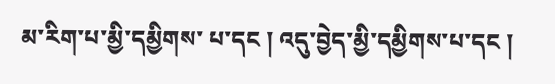མ་རིག་པ་མྱི་དམྱིགས་ པ་དང ། འདུ་བྱེད་མྱི་དམྱིགས་པ་དང །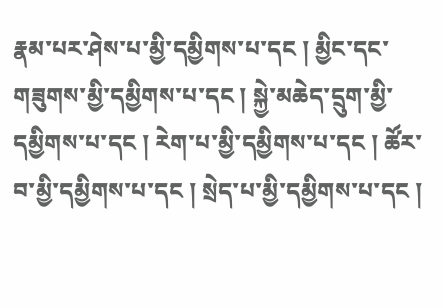རྣམ་པར་ཤེས་པ་མྱི་དམྱིགས་པ་དང ། མྱིང་དང་གཟུགས་མྱི་དམྱིགས་པ་དང ། སྐྱེ་མཆེད་དྲུག་མྱི་དམྱིགས་པ་དང ། རེག་པ་མྱི་དམྱིགས་པ་དང ། ཚོར་བ་མྱི་དམྱིགས་པ་དང ། སྲེད་པ་མྱི་དམྱིགས་པ་དང །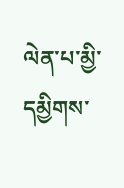ལེན་པ་མྱི་དམྱིགས་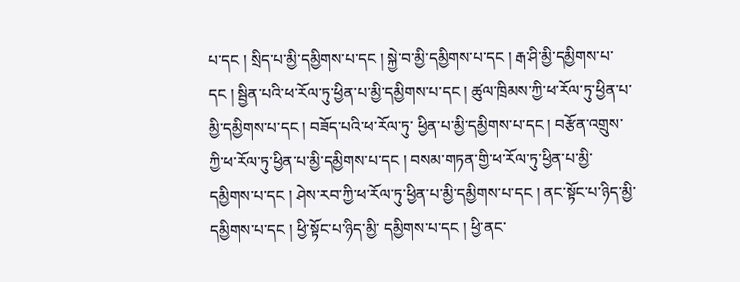པ་དང ། སྲིད་པ་མྱི་དམྱིགས་པ་དང ། སྐྱེ་བ་མྱི་དམྱིགས་པ་དང ། རྒ་ཤི་མྱི་དམྱིགས་པ་དང ། སྦྱིན་པའི་ཕ་རོལ་ཏུ་ཕྱིན་པ་མྱི་དམྱིགས་པ་དང ། ཚུལ་ཁྲིམས་ཀྱི་ཕ་རོལ་ཏུ་ཕྱིན་པ་མྱི་དམྱིགས་པ་དང ། བཟོད་པའི་ཕ་རོལ་ཏུ་ ཕྱིན་པ་མྱི་དམྱིགས་པ་དང ། བརྩོན་འགྲུས་ཀྱི་ཕ་རོལ་ཏུ་ཕྱིན་པ་མྱི་དམྱིགས་པ་དང ། བསམ་གཏན་གྱི་ཕ་རོལ་ཏུ་ཕྱིན་པ་མྱི་དམྱིགས་པ་དང ། ཤེས་རབ་ཀྱི་ཕ་རོལ་ཏུ་ཕྱིན་པ་མྱི་དམྱིགས་པ་དང ། ནང་སྟོང་པ་ཉིད་མྱི་དམྱིགས་པ་དང ། ཕྱི་སྟོང་པ་ཉིད་མྱི་ དམྱིགས་པ་དང ། ཕྱི་ནང་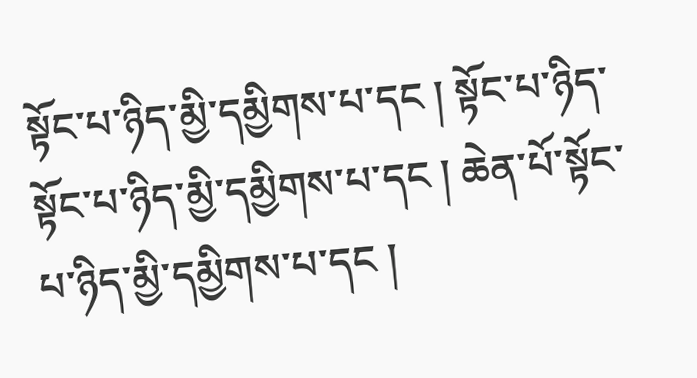སྟོང་པ་ཉིད་མྱི་དམྱིགས་པ་དང ། སྟོང་པ་ཉིད་སྟོང་པ་ཉིད་མྱི་དམྱིགས་པ་དང ། ཆེན་པོ་སྟོང་པ་ཉིད་མྱི་དམྱིགས་པ་དང །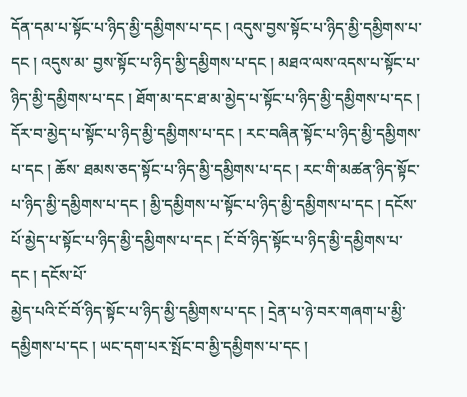དོན་དམ་པ་སྟོང་པ་ཉིད་མྱི་དམྱིགས་པ་དང ། འདུས་བྱས་སྟོང་པ་ཉིད་མྱི་དམྱིགས་པ་དང ། འདུས་མ་ བྱས་སྟོང་པ་ཉིད་མྱི་དམྱིགས་པ་དང ། མཐའ་ལས་འདས་པ་སྟོང་པ་ཉིད་མྱི་དམྱིགས་པ་དང ། ཐོག་མ་དང་ཐ་མ་མྱེད་པ་སྟོང་པ་ཉིད་མྱི་དམྱིགས་པ་དང ། དོར་བ་མྱེད་པ་སྟོང་པ་ཉིད་མྱི་དམྱིགས་པ་དང ། རང་བཞིན་སྟོང་པ་ཉིད་མྱི་དམྱིགས་པ་དང ། ཆོས་ ཐམས་ཅད་སྟོང་པ་ཉིད་མྱི་དམྱིགས་པ་དང ། རང་གི་མཚན་ཉིད་སྟོང་པ་ཉིད་མྱི་དམྱིགས་པ་དང ། མྱི་དམྱིགས་པ་སྟོང་པ་ཉིད་མྱི་དམྱིགས་པ་དང ། དངོས་པོ་མྱེད་པ་སྟོང་པ་ཉིད་མྱི་དམྱིགས་པ་དང ། ངོ་བོ་ཉིད་སྟོང་པ་ཉིད་མྱི་དམྱིགས་པ་དང ། དངོས་པོ་
མྱེད་པའི་ངོ་བོ་ཉིད་སྟོང་པ་ཉིད་མྱི་དམྱིགས་པ་དང ། དྲེན་པ་ཉེ་བར་གཞག་པ་མྱི་དམྱིགས་པ་དང ། ཡང་དག་པར་སྤོང་བ་མྱི་དམྱིགས་པ་དང །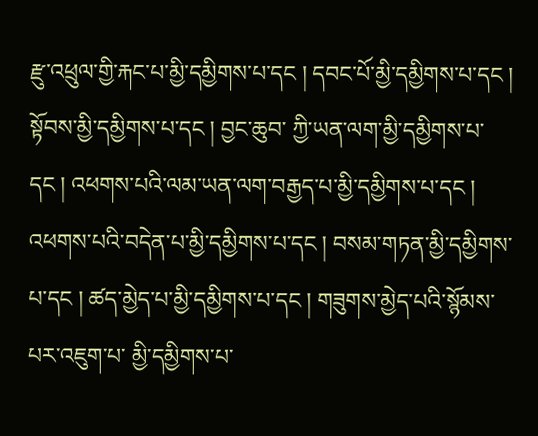རྫུ་འཕྲུལ་གྱི་རྐང་པ་མྱི་དམྱིགས་པ་དང ། དབང་པོ་མྱི་དམྱིགས་པ་དང ། སྟོབས་མྱི་དམྱིགས་པ་དང ། བྱང་ཆུབ་ ཀྱི་ཡན་ལག་མྱི་དམྱིགས་པ་དང ། འཕགས་པའི་ལམ་ཡན་ལག་བརྒྱད་པ་མྱི་དམྱིགས་པ་དང ། འཕགས་པའི་བདེན་པ་མྱི་དམྱིགས་པ་དང ། བསམ་གཏན་མྱི་དམྱིགས་པ་དང ། ཚད་མྱེད་པ་མྱི་དམྱིགས་པ་དང ། གཟུགས་མྱེད་པའི་སྙོམས་པར་འཇུག་པ་ མྱི་དམྱིགས་པ་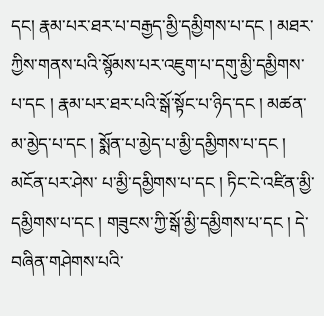དང། རྣམ་པར་ཐར་པ་བརྒྱད་མྱི་དམྱིགས་པ་དང ། མཐར་ཀྱིས་གནས་པའི་སྙོམས་པར་འཇུག་པ་དགུ་མྱི་དམྱིགས་པ་དང ། རྣམ་པར་ཐར་པའི་སྒོ་སྟོང་པ་ཉིད་དང ། མཚན་མ་མྱེད་པ་དང ། སྨོན་པ་མྱེད་པ་མྱི་དམྱིགས་པ་དང ། མངོན་པར་ཤེས་ པ་མྱི་དམྱིགས་པ་དང ། ཏིང་ངེ་འཛིན་མྱི་དམྱིགས་པ་དང ། གཟུངས་ཀྱི་སྒོ་མྱི་དམྱིགས་པ་དང ། དེ་བཞིན་གཤེགས་པའི་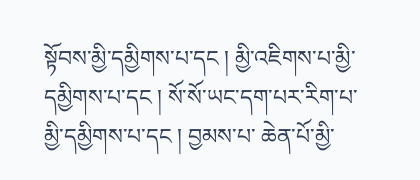སྟོབས་མྱི་དམྱིགས་པ་དང ། མྱི་འཇིགས་པ་མྱི་དམྱིགས་པ་དང ། སོ་སོ་ཡང་དག་པར་རིག་པ་མྱི་དམྱིགས་པ་དང ། བྱམས་པ་ ཆེན་པོ་མྱི་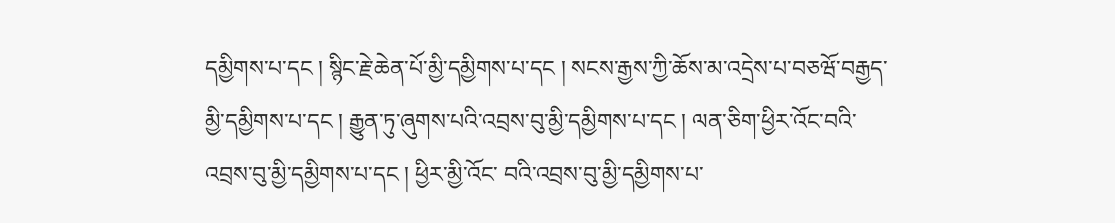དམྱིགས་པ་དང ། སྙིང་རྗེ་ཆེན་པོ་མྱི་དམྱིགས་པ་དང ། སངས་རྒྱས་ཀྱི་ཆོས་མ་འདྲེས་པ་བཅཝོ་བརྒྱད་མྱི་དམྱིགས་པ་དང ། རྒྱུན་ཏུ་ཞུགས་པའི་འབྲས་བུ་མྱི་དམྱིགས་པ་དང ། ལན་ཅིག་ཕྱིར་འོང་བའི་འབྲས་བུ་མྱི་དམྱིགས་པ་དང ། ཕྱིར་མྱི་འོང་ བའི་འབྲས་བུ་མྱི་དམྱིགས་པ་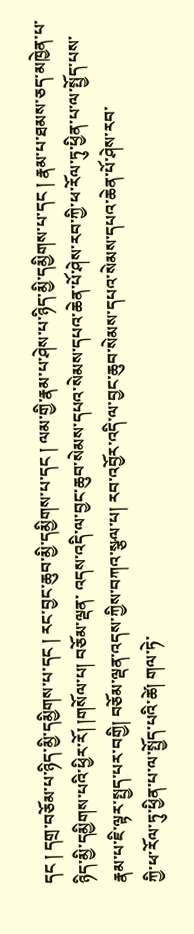དང ། དགྲ་བཅོམ་པ་ཉིད་མྱི་དམྱིགས་པ་དང ། རང་བྱང་ཆུབ་མྱི་དམྱིགས་པ་དང ། ལམ་གྱི་རྣམ་པ་ཤེས་པ་ཉིད་མྱི་དམྱིགས་པ་དང ། རྣམ་པ་ཐམས་ཅད་མཁྱེན་པ་ཉིད་མྱི་དམྱིགས་པའི་ཕྱིར་རོ། །གསོལ་པ། བཅོམ་ལྡན་ འདས་འདི་ལ་བྱང་ཆུབ་སེམས་དཔའ་སེམས་དཔའ་ཆེན་པོ་ཤེས་རབ་ཀྱི་ཕ་རོལ་ཏུ་ཕྱིན་པ་ལ་སྤྱོད་པས་རྣམ་པ་ཇི་ལྟར་སྤྱད་པར་བགྱི། བཅོམ་ལྡན་འདས་ཀྱིས་བཀའ་སྩལ་པ། རབ་འབྱོར་འདི་ལ་བྱང་ཆུབ་སེམས་དཔའ་སེམས་དཔའ་ཆེན་པོ་ཤེས་རབ་
ཀྱི་ཕ་རོལ་ཏུ་ཕྱིན་པ་ལ་སྤྱོད་པའི་ཚེ། གལ་ཏེ་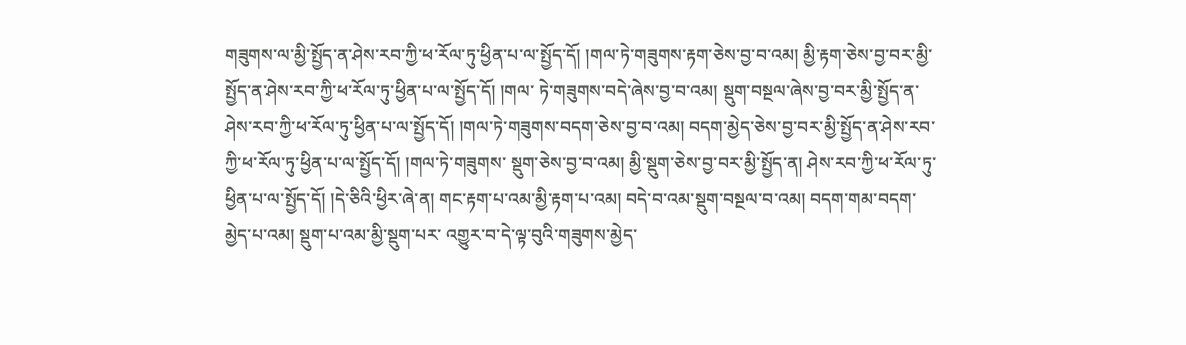གཟུགས་ལ་མྱི་སྤྱོད་ན་ཤེས་རབ་ཀྱི་ཕ་རོལ་ཏུ་ཕྱིན་པ་ལ་སྤྱོད་དོ། །གལ་ཏེ་གཟུགས་རྟག་ཅེས་བྱ་བ་འམ། མྱི་རྟག་ཅེས་བྱ་བར་མྱི་སྤྱོད་ན་ཤེས་རབ་ཀྱི་ཕ་རོལ་ཏུ་ཕྱིན་པ་ལ་སྤྱོད་དོ། །གལ་ ཏེ་གཟུགས་བདེ་ཞེས་བྱ་བ་འམ། སྡུག་བསྔལ་ཞེས་བྱ་བར་མྱི་སྤྱོད་ན་ཤེས་རབ་ཀྱི་ཕ་རོལ་ཏུ་ཕྱིན་པ་ལ་སྤྱོད་དོ། །གལ་ཏེ་གཟུགས་བདག་ཅེས་བྱ་བ་འམ། བདག་མྱེད་ཅེས་བྱ་བར་མྱི་སྤྱོད་ན་ཤེས་རབ་ཀྱི་ཕ་རོལ་ཏུ་ཕྱིན་པ་ལ་སྤྱོད་དོ། །གལ་ཏེ་གཟུགས་ སྡུག་ཅེས་བྱ་བ་འམ། མྱི་སྡུག་ཅེས་བྱ་བར་མྱི་སྤྱོད་ན། ཤེས་རབ་ཀྱི་ཕ་རོལ་ཏུ་ཕྱིན་པ་ལ་སྤྱོད་དོ། །དེ་ཅིའི་ཕྱིར་ཞེ་ན། གང་རྟག་པ་འམ་མྱི་རྟག་པ་འམ། བདེ་བ་འམ་སྡུག་བསྔལ་བ་འམ། བདག་གམ་བདག་མྱེད་པ་འམ། སྡུག་པ་འམ་མྱི་སྡུག་པར་ འགྱུར་བ་དེ་ལྟ་བུའི་གཟུགས་མྱེད་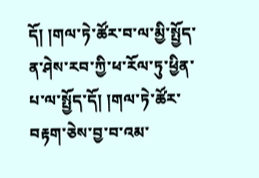དོ། །གལ་ཏེ་ཚོར་བ་ལ་མྱི་སྤྱོད་ན་ཤེས་རབ་ཀྱི་ཕ་རོལ་ཏུ་ཕྱིན་པ་ལ་སྤྱོད་དོ། །གལ་ཏེ་ཚོར་བརྟག་ཅེས་བྱ་བ་འམ་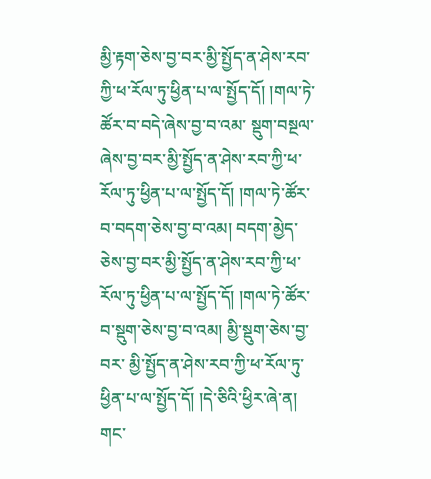མྱི་རྟག་ཅེས་བྱ་བར་མྱི་སྤྱོད་ན་ཤེས་རབ་ཀྱི་ཕ་རོལ་ཏུ་ཕྱིན་པ་ལ་སྤྱོད་དོ། །གལ་ཏེ་ཚོར་བ་བདེ་ཞེས་བྱ་བ་འམ་ སྡུག་བསྔལ་ཞེས་བྱ་བར་མྱི་སྤྱོད་ན་ཤེས་རབ་ཀྱི་ཕ་རོལ་ཏུ་ཕྱིན་པ་ལ་སྤྱོད་དོ། །གལ་ཏེ་ཚོར་བ་བདག་ཅེས་བྱ་བ་འམ། བདག་མྱེད་ཅེས་བྱ་བར་མྱི་སྤྱོད་ན་ཤེས་རབ་ཀྱི་ཕ་རོལ་ཏུ་ཕྱིན་པ་ལ་སྤྱོད་དོ། །གལ་ཏེ་ཚོར་བ་སྡུག་ཅེས་བྱ་བ་འམ། མྱི་སྡུག་ཅེས་བྱ་བར་ མྱི་སྤྱོད་ན་ཤེས་རབ་ཀྱི་ཕ་རོལ་ཏུ་ཕྱིན་པ་ལ་སྤྱོད་དོ། །དེ་ཅིའི་ཕྱིར་ཞེ་ན། གང་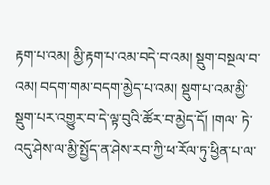རྟག་པ་འམ། མྱི་རྟག་པ་འམ་བདེ་བ་འམ། སྡུག་བསྔལ་བ་འམ། བདག་གམ་བདག་མྱེད་པ་འམ། སྡུག་པ་འམ་མྱི་སྡུག་པར་འགྱུར་བ་དེ་ལྟ་བུའི་ཚོར་བ་མྱེད་དོ། །གལ་ ཏེ་འདུ་ཤེས་ལ་མྱི་སྤྱོད་ན་ཤེས་རབ་ཀྱི་ཕ་རོལ་ཏུ་ཕྱིན་པ་ལ་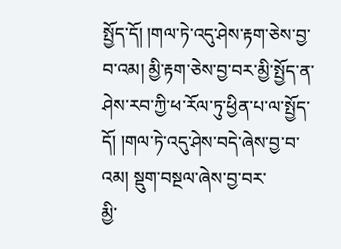སྤྱོད་དོ། །གལ་ཏེ་འདུ་ཤེས་རྟག་ཅེས་བྱ་བ་འམ། མྱི་རྟག་ཅེས་བྱ་བར་མྱི་སྤྱོད་ན་ཤེས་རབ་ཀྱི་ཕ་རོལ་ཏུ་ཕྱིན་པ་ལ་སྤྱོད་དོ། །གལ་ཏེ་འདུ་ཤེས་བདེ་ཞེས་བྱ་བ་འམ། སྡུག་བསྔལ་ཞེས་བྱ་བར་
མྱི་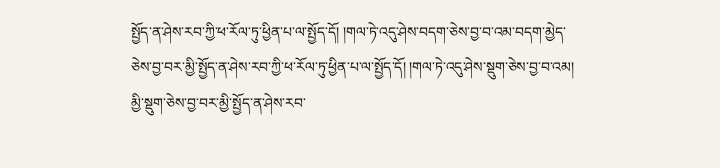སྤྱོད་ན་ཤེས་རབ་ཀྱི་ཕ་རོལ་ཏུ་ཕྱིན་པ་ལ་སྤྱོད་དོ། །གལ་ཏེ་འདུ་ཤེས་བདག་ཅེས་བྱ་བ་འམ་བདག་མྱེད་ཅེས་བྱ་བར་མྱི་སྤྱོད་ན་ཤེས་རབ་ཀྱི་ཕ་རོལ་ཏུ་ཕྱིན་པ་ལ་སྤྱོད་དོ། །གལ་ཏེ་འདུ་ཤེས་སྡུག་ཅེས་བྱ་བ་འམ། མྱི་སྡུག་ཅེས་བྱ་བར་མྱི་སྤྱོད་ན་ཤེས་རབ་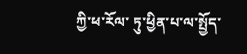ཀྱི་ཕ་རོལ་ ཏུ་ཕྱིན་པ་ལ་སྤྱོད་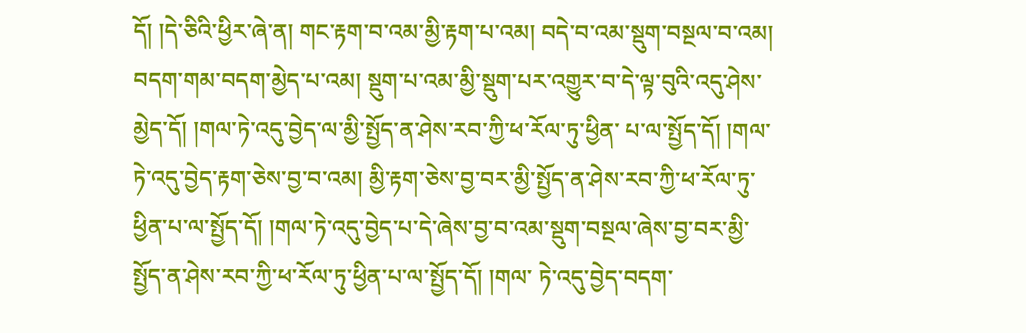དོ། །དེ་ཅིའི་ཕྱིར་ཞེ་ན། གང་རྟག་བ་འམ་མྱི་རྟག་པ་འམ། བདེ་བ་འམ་སྡུག་བསྔལ་བ་འམ། བདག་གམ་བདག་མྱེད་པ་འམ། སྡུག་པ་འམ་མྱི་སྡུག་པར་འགྱུར་བ་དེ་ལྟ་བུའི་འདུ་ཤེས་མྱེད་དོ། །གལ་ཏེ་འདུ་བྱེད་ལ་མྱི་སྤྱོད་ན་ཤེས་རབ་ཀྱི་ཕ་རོལ་ཏུ་ཕྱིན་ པ་ལ་སྤྱོད་དོ། །གལ་ཏེ་འདུ་བྱེད་རྟག་ཅེས་བྱ་བ་འམ། མྱི་རྟག་ཅེས་བྱ་བར་མྱི་སྤྱོད་ན་ཤེས་རབ་ཀྱི་ཕ་རོལ་ཏུ་ཕྱིན་པ་ལ་སྤྱོད་དོ། །གལ་ཏེ་འདུ་བྱེད་པ་དེ་ཞེས་བྱ་བ་འམ་སྡུག་བསྔལ་ཞེས་བྱ་བར་མྱི་སྤྱོད་ན་ཤེས་རབ་ཀྱི་ཕ་རོལ་ཏུ་ཕྱིན་པ་ལ་སྤྱོད་དོ། །གལ་ ཏེ་འདུ་བྱེད་བདག་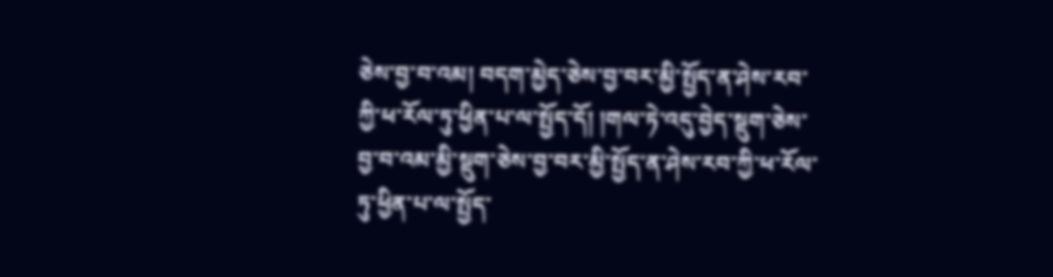ཅེས་བྱ་བ་འམ། བདག་མྱེད་ཅེས་བྱ་བར་མྱི་སྤྱོད་ན་ཤེས་རབ་ཀྱི་ཕ་རོལ་ཏུ་ཕྱིན་པ་ལ་སྤྱོད་དོ། །གལ་ཏེ་འདུ་བྱེད་སྡུག་ཅེས་བྱ་བ་འམ་མྱི་སྡུག་ཅེས་བྱ་བར་མྱི་སྤྱོད་ན་ཤེས་རབ་ཀྱི་ཕ་རོལ་ཏུ་ཕྱིན་པ་ལ་སྤྱོད་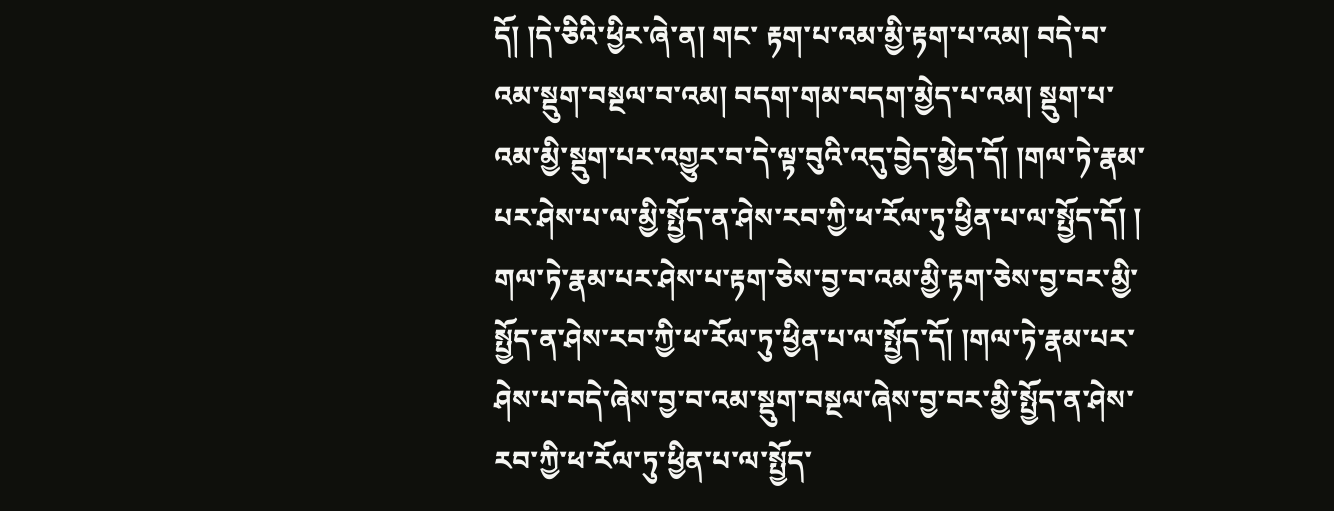དོ། །དེ་ཅིའི་ཕྱིར་ཞེ་ན། གང་ རྟག་པ་འམ་མྱི་རྟག་པ་འམ། བདེ་བ་འམ་སྡུག་བསྔལ་བ་འམ། བདག་གམ་བདག་མྱེད་པ་འམ། སྡུག་པ་འམ་མྱི་སྡུག་པར་འགྱུར་བ་དེ་ལྟ་བུའི་འདུ་བྱེད་མྱེད་དོ། །གལ་ཏེ་རྣམ་པར་ཤེས་པ་ལ་མྱི་སྤྱོད་ན་ཤེས་རབ་ཀྱི་ཕ་རོལ་ཏུ་ཕྱིན་པ་ལ་སྤྱོད་དོ། ། གལ་ཏེ་རྣམ་པར་ཤེས་པ་རྟག་ཅེས་བྱ་བ་འམ་མྱི་རྟག་ཅེས་བྱ་བར་མྱི་སྤྱོད་ན་ཤེས་རབ་ཀྱི་ཕ་རོལ་ཏུ་ཕྱིན་པ་ལ་སྤྱོད་དོ། །གལ་ཏེ་རྣམ་པར་ཤེས་པ་བདེ་ཞེས་བྱ་བ་འམ་སྡུག་བསྔལ་ཞེས་བྱ་བར་མྱི་སྤྱོད་ན་ཤེས་རབ་ཀྱི་ཕ་རོལ་ཏུ་ཕྱིན་པ་ལ་སྤྱོད་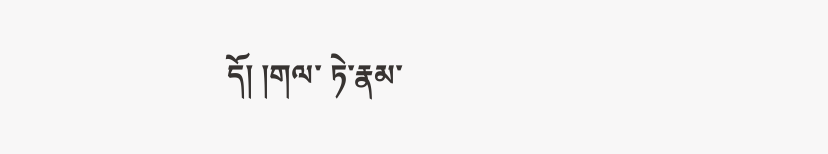དོ། །གལ་ ཏེ་རྣམ་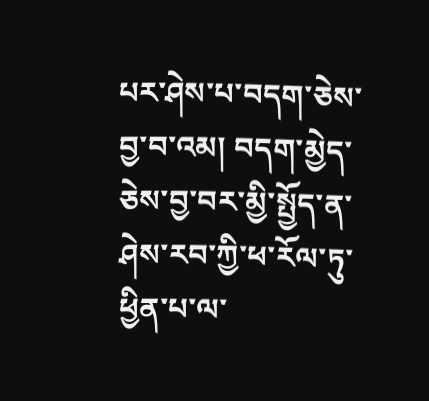པར་ཤེས་པ་བདག་ཅེས་བྱ་བ་འམ། བདག་མྱེད་ཅེས་བྱ་བར་མྱི་སྤྱོད་ན་ཤེས་རབ་ཀྱི་ཕ་རོལ་ཏུ་ཕྱིན་པ་ལ་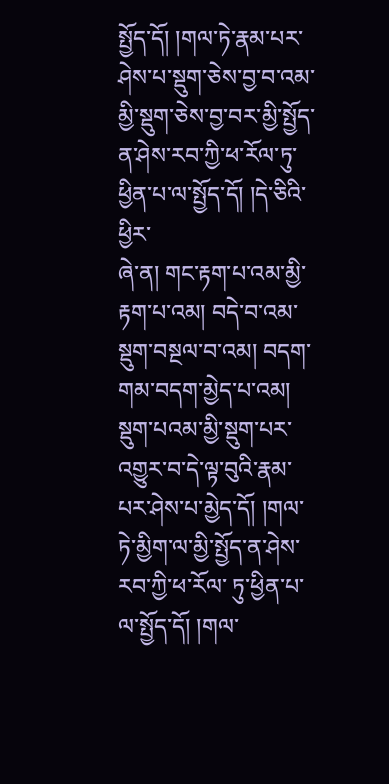སྤྱོད་དོ། །གལ་ཏེ་རྣམ་པར་ཤེས་པ་སྡུག་ཅེས་བྱ་བ་འམ་མྱི་སྡུག་ཅེས་བྱ་བར་མྱི་སྤྱོད་ན་ཤེས་རབ་ཀྱི་ཕ་རོལ་ཏུ་ཕྱིན་པ་ལ་སྤྱོད་དོ། །དེ་ཅིའི་ཕྱིར་
ཞེ་ན། གང་རྟག་པ་འམ་མྱི་རྟག་པ་འམ། བདེ་བ་འམ་སྡུག་བསྔལ་བ་འམ། བདག་གམ་བདག་མྱེད་པ་འམ། སྡུག་པའམ་མྱི་སྡུག་པར་འགྱུར་བ་དེ་ལྟ་བུའི་རྣམ་པར་ཤེས་པ་མྱེད་དོ། །གལ་ཏེ་མྱིག་ལ་མྱི་སྤྱོད་ན་ཤེས་རབ་ཀྱི་ཕ་རོལ་ ཏུ་ཕྱིན་པ་ལ་སྤྱོད་དོ། །གལ་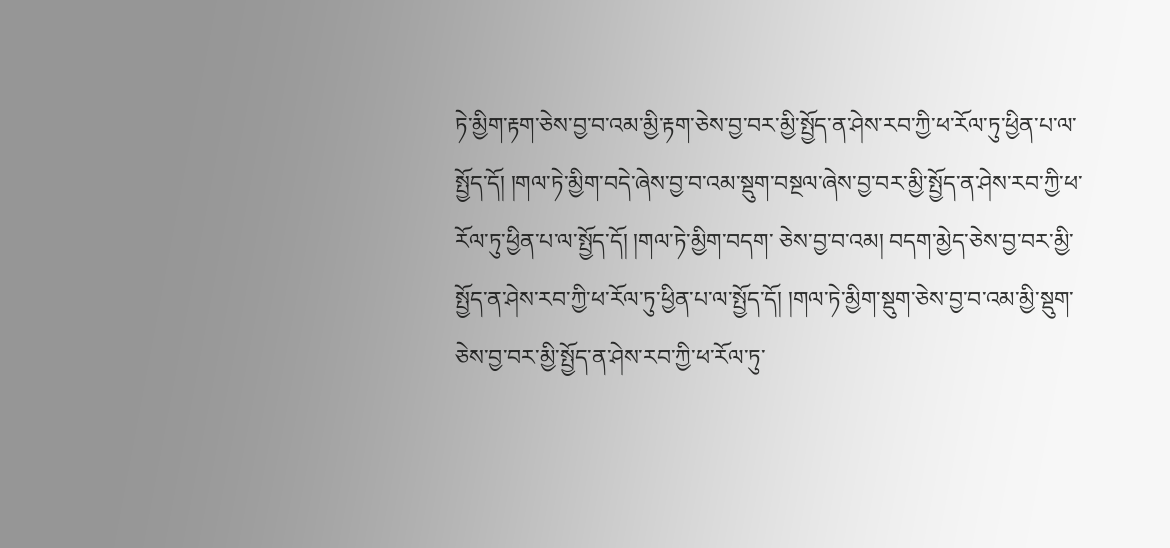ཏེ་མྱིག་རྟག་ཅེས་བྱ་བ་འམ་མྱི་རྟག་ཅེས་བྱ་བར་མྱི་སྤྱོད་ན་ཤེས་རབ་ཀྱི་ཕ་རོལ་ཏུ་ཕྱིན་པ་ལ་སྤྱོད་དོ། །གལ་ཏེ་མྱིག་བདེ་ཞེས་བྱ་བ་འམ་སྡུག་བསྔལ་ཞེས་བྱ་བར་མྱི་སྤྱོད་ན་ཤེས་རབ་ཀྱི་ཕ་རོལ་ཏུ་ཕྱིན་པ་ལ་སྤྱོད་དོ། །གལ་ཏེ་མྱིག་བདག་ ཅེས་བྱ་བ་འམ། བདག་མྱེད་ཅེས་བྱ་བར་མྱི་སྤྱོད་ན་ཤེས་རབ་ཀྱི་ཕ་རོལ་ཏུ་ཕྱིན་པ་ལ་སྤྱོད་དོ། །གལ་ཏེ་མྱིག་སྡུག་ཅེས་བྱ་བ་འམ་མྱི་སྡུག་ཅེས་བྱ་བར་མྱི་སྤྱོད་ན་ཤེས་རབ་ཀྱི་ཕ་རོལ་ཏུ་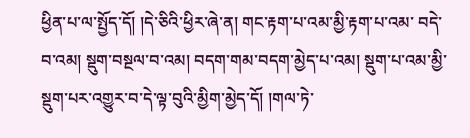ཕྱིན་པ་ལ་སྤྱོད་དོ། །དེ་ཅིའི་ཕྱིར་ཞེ་ན། གང་རྟག་པ་འམ་མྱི་རྟག་པ་འམ་ བདེ་བ་འམ། སྡུག་བསྔལ་བ་འམ། བདག་གམ་བདག་མྱེད་པ་འམ། སྡུག་པ་འམ་མྱི་སྡུག་པར་འགྱུར་བ་དེ་ལྟ་བུའི་མྱིག་མྱེད་དོ། །གལ་ཏེ་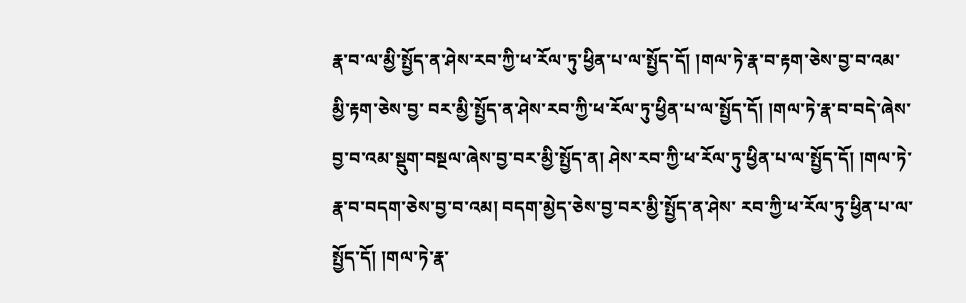རྣ་བ་ལ་མྱི་སྤྱོད་ན་ཤེས་རབ་ཀྱི་ཕ་རོལ་ཏུ་ཕྱིན་པ་ལ་སྤྱོད་དོ། །གལ་ཏེ་རྣ་བ་རྟག་ཅེས་བྱ་བ་འམ་མྱི་རྟག་ཅེས་བྱ་ བར་མྱི་སྤྱོད་ན་ཤེས་རབ་ཀྱི་ཕ་རོལ་ཏུ་ཕྱིན་པ་ལ་སྤྱོད་དོ། །གལ་ཏེ་རྣ་བ་བདེ་ཞེས་བྱ་བ་འམ་སྡུག་བསྔལ་ཞེས་བྱ་བར་མྱི་སྤྱོད་ན། ཤེས་རབ་ཀྱི་ཕ་རོལ་ཏུ་ཕྱིན་པ་ལ་སྤྱོད་དོ། །གལ་ཏེ་རྣ་བ་བདག་ཅེས་བྱ་བ་འམ། བདག་མྱེད་ཅེས་བྱ་བར་མྱི་སྤྱོད་ན་ཤེས་ རབ་ཀྱི་ཕ་རོལ་ཏུ་ཕྱིན་པ་ལ་སྤྱོད་དོ། །གལ་ཏེ་རྣ་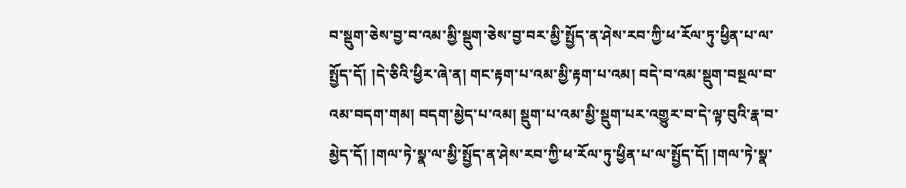བ་སྡུག་ཅེས་བྱ་བ་འམ་མྱི་སྡུག་ཅེས་བྱ་བར་མྱི་སྤྱོད་ན་ཤེས་རབ་ཀྱི་ཕ་རོལ་ཏུ་ཕྱིན་པ་ལ་སྤྱོད་དོ། །དེ་ཅིའི་ཕྱིར་ཞེ་ན། གང་རྟག་པ་འམ་མྱི་རྟག་པ་འམ། བདེ་བ་འམ་སྡུག་བསྔལ་བ་འམ་བདག་གམ། བདག་མྱེད་པ་འམ། སྡུག་པ་འམ་མྱི་སྡུག་པར་འགྱུར་བ་དེ་ལྟ་བུའི་རྣ་བ་མྱེད་དོ། །གལ་ཏེ་སྣ་ལ་མྱི་སྤྱོད་ན་ཤེས་རབ་ཀྱི་ཕ་རོལ་ཏུ་ཕྱིན་པ་ལ་སྤྱོད་དོ། །གལ་ཏེ་སྣ་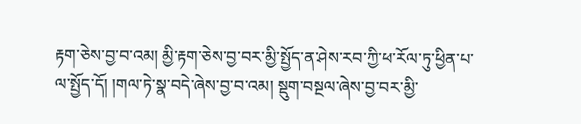རྟག་ཅེས་བྱ་བ་འམ། མྱི་རྟག་ཅེས་བྱ་བར་མྱི་སྤྱོད་ན་ཤེས་རབ་ཀྱི་ཕ་རོལ་ཏུ་ཕྱིན་པ་
ལ་སྤྱོད་དོ། །གལ་ཏེ་སྣ་བདེ་ཞེས་བྱ་བ་འམ། སྡུག་བསྔལ་ཞེས་བྱ་བར་མྱི་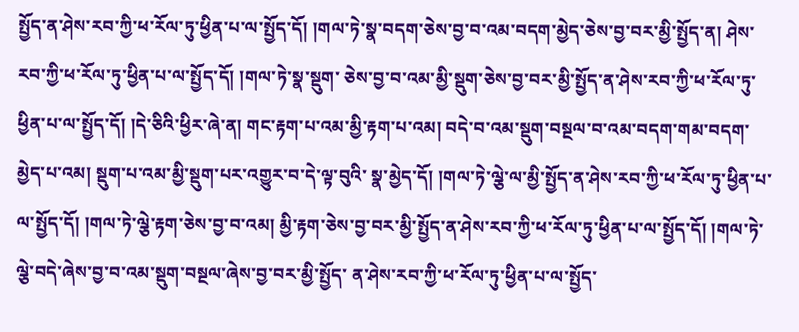སྤྱོད་ན་ཤེས་རབ་ཀྱི་ཕ་རོལ་ཏུ་ཕྱིན་པ་ལ་སྤྱོད་དོ། །གལ་ཏེ་སྣ་བདག་ཅེས་བྱ་བ་འམ་བདག་མྱེད་ཅེས་བྱ་བར་མྱི་སྤྱོད་ན། ཤེས་རབ་ཀྱི་ཕ་རོལ་ཏུ་ཕྱིན་པ་ལ་སྤྱོད་དོ། །གལ་ཏེ་སྣ་སྡུག་ ཅེས་བྱ་བ་འམ་མྱི་སྡུག་ཅེས་བྱ་བར་མྱི་སྤྱོད་ན་ཤེས་རབ་ཀྱི་ཕ་རོལ་ཏུ་ཕྱིན་པ་ལ་སྤྱོད་དོ། །དེ་ཅིའི་ཕྱིར་ཞེ་ན། གང་རྟག་པ་འམ་མྱི་རྟག་པ་འམ། བདེ་བ་འམ་སྡུག་བསྔལ་བ་འམ་བདག་གམ་བདག་མྱེད་པ་འམ། སྡུག་པ་འམ་མྱི་སྡུག་པར་འགྱུར་བ་དེ་ལྟ་བུའི་ སྣ་མྱེད་དོ། །གལ་ཏེ་ལྕེ་ལ་མྱི་སྤྱོད་ན་ཤེས་རབ་ཀྱི་ཕ་རོལ་ཏུ་ཕྱིན་པ་ལ་སྤྱོད་དོ། །གལ་ཏེ་ལྕེ་རྟག་ཅེས་བྱ་བ་འམ། མྱི་རྟག་ཅེས་བྱ་བར་མྱི་སྤྱོད་ན་ཤེས་རབ་ཀྱི་ཕ་རོལ་ཏུ་ཕྱིན་པ་ལ་སྤྱོད་དོ། །གལ་ཏེ་ལྕེ་བདེ་ཞེས་བྱ་བ་འམ་སྡུག་བསྔལ་ཞེས་བྱ་བར་མྱི་སྤྱོད་ ན་ཤེས་རབ་ཀྱི་ཕ་རོལ་ཏུ་ཕྱིན་པ་ལ་སྤྱོད་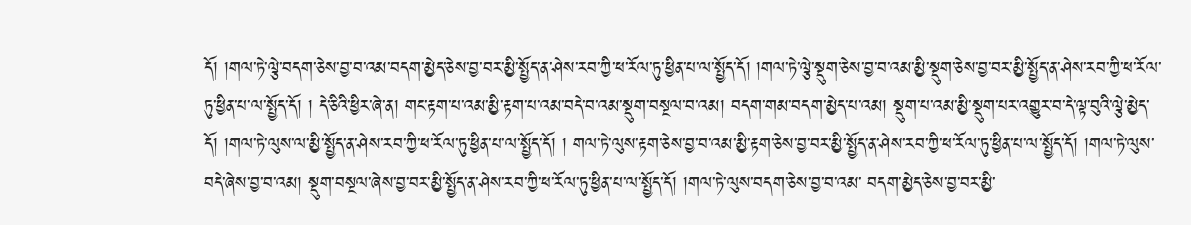དོ། །གལ་ཏེ་ལྕེ་བདག་ཅེས་བྱ་བ་འམ་བདག་མྱེད་ཅེས་བྱ་བར་མྱི་སྤྱོད་ན་ཤེས་རབ་ཀྱི་ཕ་རོལ་ཏུ་ཕྱིན་པ་ལ་སྤྱོད་དོ། །གལ་ཏེ་ལྕེ་སྡུག་ཅེས་བྱ་བ་འམ་མྱི་སྡུག་ཅེས་བྱ་བར་མྱི་སྤྱོད་ན་ཤེས་རབ་ཀྱི་ཕ་རོལ་ཏུ་ཕྱིན་པ་ལ་སྤྱོད་དོ། ། དེ་ཅིའི་ཕྱིར་ཞེ་ན། གང་རྟག་པ་འམ་མྱི་རྟག་པ་འམ་བདེ་བ་འམ་སྡུག་བསྔལ་བ་འམ། བདག་གམ་བདག་མྱེད་པ་འམ། སྡུག་པ་འམ་མྱི་སྡུག་པར་འགྱུར་བ་དེ་ལྟ་བུའི་ལྕེ་མྱེད་དོ། །གལ་ཏེ་ལུས་ལ་མྱི་སྤྱོད་ན་ཤེས་རབ་ཀྱི་ཕ་རོལ་ཏུ་ཕྱིན་པ་ལ་སྤྱོད་དོ། ། གལ་ཏེ་ལུས་རྟག་ཅེས་བྱ་བ་འམ་མྱི་རྟག་ཅེས་བྱ་བར་མྱི་སྤྱོད་ན་ཤེས་རབ་ཀྱི་ཕ་རོལ་ཏུ་ཕྱིན་པ་ལ་སྤྱོད་དོ། །གལ་ཏེ་ལུས་བདེ་ཞེས་བྱ་བ་འམ། སྡུག་བསྔལ་ཞེས་བྱ་བར་མྱི་སྤྱོད་ན་ཤེས་རབ་ཀྱི་ཕ་རོལ་ཏུ་ཕྱིན་པ་ལ་སྤྱོད་དོ། །གལ་ཏེ་ལུས་བདག་ཅེས་བྱ་བ་འམ་ བདག་མྱེད་ཅེས་བྱ་བར་མྱི་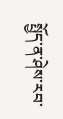སྤྱོད་ན་ཤེས་རབ་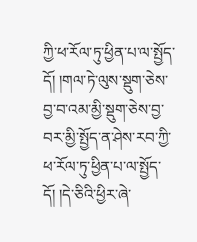ཀྱི་ཕ་རོལ་ཏུ་ཕྱིན་པ་ལ་སྤྱོད་དོ། །གལ་ཏེ་ལུས་སྡུག་ཅེས་བྱ་བ་འམ་མྱི་སྡུག་ཅེས་བྱ་བར་མྱི་སྤྱོད་ན་ཤེས་རབ་ཀྱི་ཕ་རོལ་ཏུ་ཕྱིན་པ་ལ་སྤྱོད་དོ། །དེ་ཅིའི་ཕྱིར་ཞེ་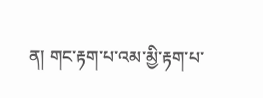ན། གང་རྟག་པ་འམ་མྱི་རྟག་པ་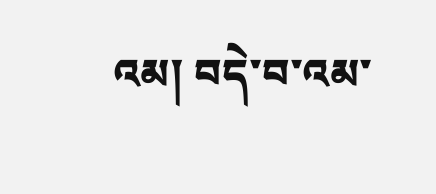འམ། བདེ་བ་འམ་